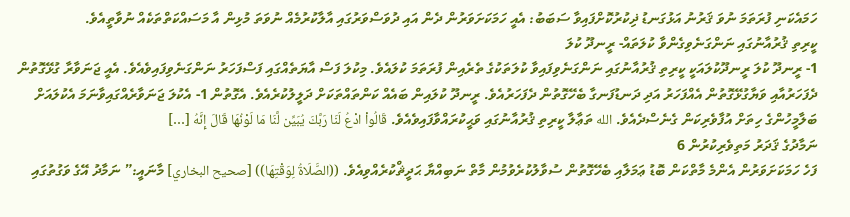ހަމައެކަނި ފުރަތަމަ ނުވަ ޤަރުނު އަޅުގަނޑު ޛިކުރުކޮށްފައިވާ ސަބަބު: އެއީ ހަމަކަށަވަރުން ދެން އައި ދުވަސްވަރުގައި އާލާކުރުމެއް ނުވަތަ މުޅިން އާ މަސައްކަތްތަކެއް ނުވާތީއެވެ.
ކީރިތި ޤުރުއާނުގައި ނަންގަނެވިގެންވާ ކުލަތައް- ރީނދޫ ކުލަ
1- ރީނދޫ ކުލަ ރީނދޫކުލައަކީ ކީރިތި ޤުރުއާނުގައި ނަންގަނެވިފައިވާ ކުލަތަކުގެ ތެރެއިން ފުރަތަމަ ކުލައެވެ. މިކުލަ ފަސް އާޔަތެއްގައި ފަސްފަހަރު ނަންގަނެވިފައިވެއެވެ. އެއީ ޖަނަވާރާ ގުޅޭގޮތުން ދެފަހަރުއާއި ވަޔާގުޅޭގޮތުން އެއްފަހަރު އަދި ދަނޑުފަނގާ ބެހޭގޮތުން ދެފަހަރުއެވެ. ރީނދޫ ކުލައިން ބައެއް ކަންތައްތަކަށް ދަލީލުކުރެއެވެ. އެގޮތުން 1- އެކުލަ ޖަނަވާރެއްގައިވާނަމަ އެކުލައަށް ބަލާމީހުންގެ ހިތަށް އުފާވެރިކަން ގެނެސްދެއެވެ. الله ތަޢާލާ ކީރިތި ޤުރުއާނުގައި ވަޙީކުރައްވާފައިވެއެވެ. قَالُواْ ادْعُ لَنَا رَبَّكَ يُبَيِّن لَّنَا مَا لَوْنُهَا قَالَ إِنَّهُ […]
ނަމާދުގެ ޤަދަރު މަތިވެރިކުރުން 6
ފަހެ ހަމަކަށަވަރުން އެންމެ މާތްކަން ބޮޑު ޢަމަލާއި ބެހޭގޮތުން ސުވާލުކުރެވުމުން މާތް ނަބިއްޔާ ޙަދީޘްކުރެއްވިއެވެ. ((الصَّلَاةُ لِوَقْتِهَا)) [صحيح البخاري] މާނައީ:” ނަމާދު އޭގެ ވަގުތުގައި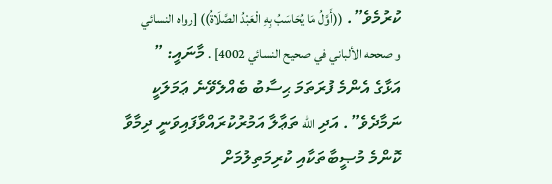ކުރުމެވެ”. ((أَوَّلُ مَا يُحَاسَبُ بِهِ الْعَبْدُ الصَّلَاةُ)) [رواه النسائي و صححه الألباني في صحيح النسائي 4002] . މާނައީ: ” އަޅާގެ އެންމެ ފުރަތަމަ ޙިސާބު ބެއްލެވޭނެ ޢަމަލަކީ ނަމާދެވެ”. އަދި الله ތަޢާލާ އަމުރުކުރައްވާފައިވަނީ ދިމާވާ ކޮންމެ މުޞީބާތަކާއި ކުރިމަތިލުމަށް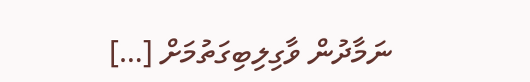ނަމާދުން ވާގިލިބިގަތުމަށް […]